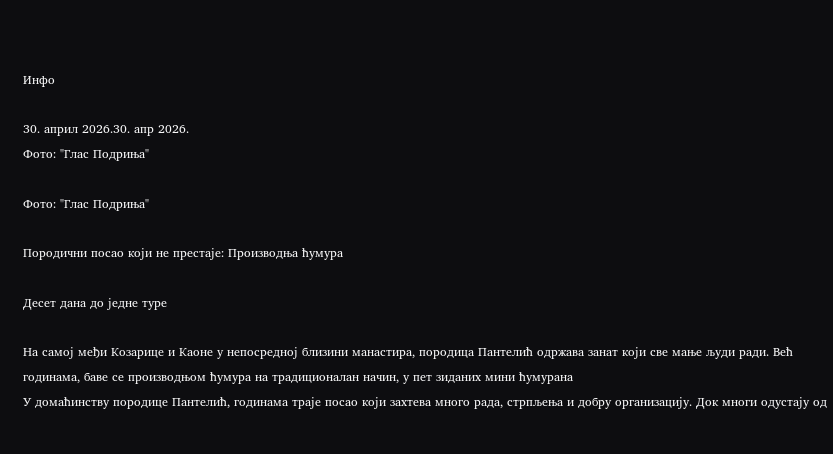Инфо

30. април 2026.30. апр 2026.
Фото: "Глас Подриња"

Фото: "Глас Подриња"

Породични посао који не престаје: Производња ћумура

Десет дана до једне туре

На самој међи Козарице и Каоне у непосредној близини манастира, породица Пантелић одржава занат који све мање људи ради. Већ годинама, баве се производњом ћумура на традиционалан начин, у пет зиданих мини ћумурана
У домаћинству породице Пантелић, годинама траје посао који захтева много рада, стрпљења и добру организацију. Док многи одустају од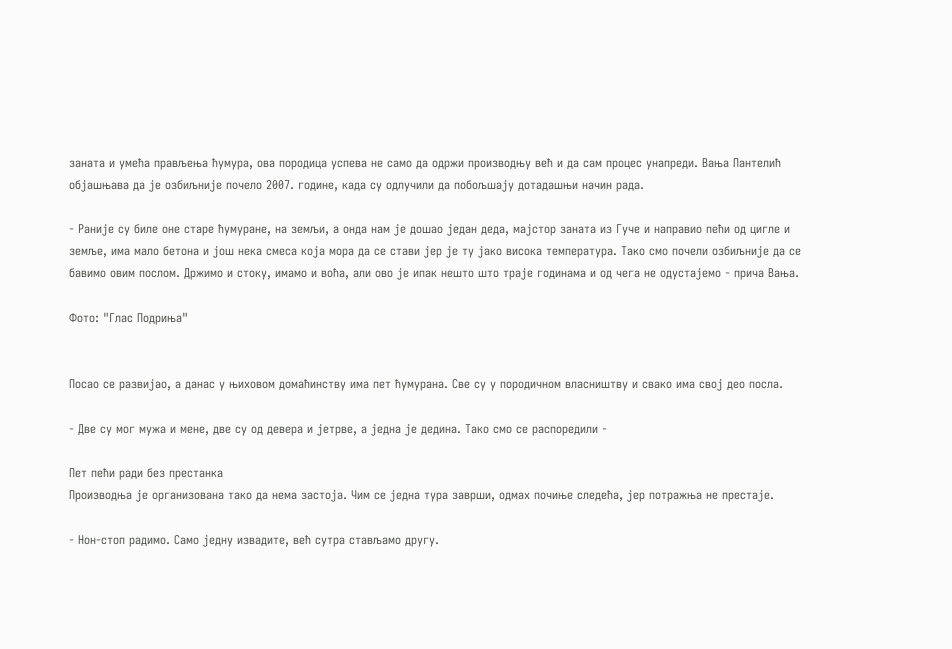заната и умећа прављења ћумура, ова породица успева не само да одржи производњу већ и да сам процес унапреди. Вања Пантелић објашњава да је озбиљније почело 2007. године, када су одлучили да побољшају дотадашњи начин рада.

- Раније су биле оне старе ћумуране, на земљи, а онда нам је дошао један деда, мајстор заната из Гуче и направио пећи од цигле и земље, има мало бетона и још нека смеса која мора да се стави јер је ту јако висока температура. Тако смо почели озбиљније да се бавимо овим послом. Држимо и стоку, имамо и воћа, али ово је ипак нешто што траје годинама и од чега не одустајемо - прича Вања.

Фото: "Глас Подриња"


Посао се развијао, а данас у њиховом домаћинству има пет ћумурана. Све су у породичном власништву и свако има свој део посла.

- Две су мог мужа и мене, две су од девера и јетрве, а једна је дедина. Тако смо се распоредили -

Пет пећи ради без престанка
Производња је организована тако да нема застоја. Чим се једна тура заврши, одмах почиње следећа, јер потражња не престаје.

- Нон-стоп радимо. Само једну извадите, већ сутра стављамо другу.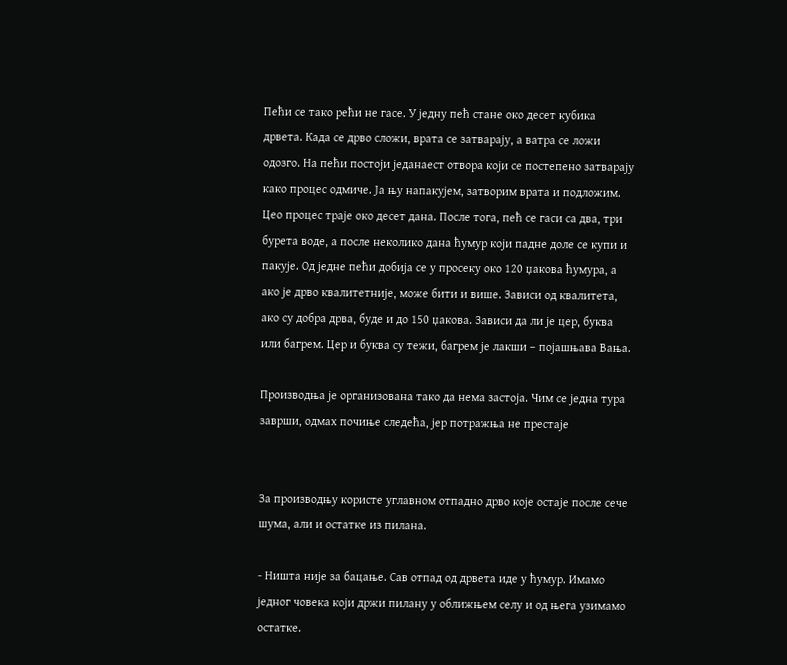Пећи се тако рећи не гасе. У једну пећ стане око десет кубика дрвета. Када се дрво сложи, врата се затварају, а ватра се ложи одозго. На пећи постоји једанаест отвора који се постепено затварају како процес одмиче. Ја њу напакујем, затворим врата и подложим. Цео процес траје око десет дана. После тога, пећ се гаси са два, три бурета воде, а после неколико дана ћумур који падне доле се купи и пакује. Од једне пећи добија се у просеку око 120 џакова ћумура, а ако је дрво квалитетније, може бити и више. Зависи од квалитета, ако су добра дрва, буде и до 150 џакова. Зависи да ли је цер, буква или багрем. Цер и буква су тежи, багрем је лакши – појашњава Вања.

Производња је организована тако да нема застоја. Чим се једна тура заврши, одмах почиње следећа, јер потражња не престаје


За производњу користе углавном отпадно дрво које остаје после сече шума, али и остатке из пилана.

- Ништа није за бацање. Сав отпад од дрвета иде у ћумур. Имамо једног човека који држи пилану у оближњем селу и од њега узимамо остатке.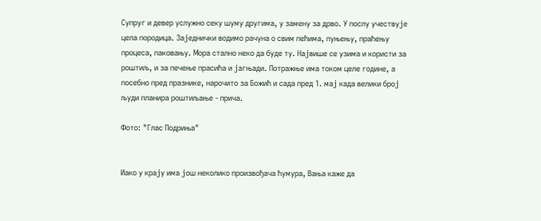Супруг и девер услужно секу шуму другима, у замену за дрво. У послу учествује цела породица. Заједнички водимо рачуна о свим пећима, пуњењу, праћењу процеса, паковању. Мора стално неко да буде ту. Највише се узима и користи за роштиљ, и за печење прасића и јагњади. Потражње има током целе године, а посебно пред празнике, нарочито за Божић и сада пред 1. мај када велики број људи планира роштиљање - прича.

Фото: "Глас Подриња"


Иако у крају има још неколико произвођача ћумура, Вања каже да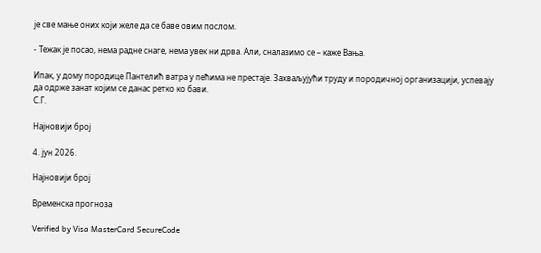је све мање оних који желе да се баве овим послом.

- Тежак је посао, нема радне снаге, нема увек ни дрва. Али, сналазимо се – каже Вања.

Ипак, у дому породице Пантелић ватра у пећима не престаје. Захваљујући труду и породичној организацији, успевају да одрже занат којим се данас ретко ко бави.
С.Г.

Најновији број

4. јун 2026.

Најновији број

Временска прогноза

Verified by Visa MasterCard SecureCode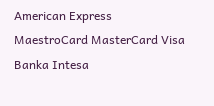American Express MaestroCard MasterCard Visa
Banka Intesa